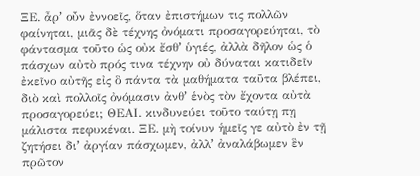ΞΕ. ἆρʼ οὖν ἐννοεῖς, ὅταν ἐπιστήμων τις πολλῶν φαίνηται, μιᾶς δὲ τέχνης ὀνόματι προσαγορεύηται, τὸ φάντασμα τοῦτο ὡς οὐκ ἔσθʼ ὑγιές, ἀλλὰ δῆλον ὡς ὁ πάσχων αὐτὸ πρός τινα τέχνην οὐ δύναται κατιδεῖν ἐκεῖνο αὐτῆς εἰς ὃ πάντα τὰ μαθήματα ταῦτα βλέπει, διὸ καὶ πολλοῖς ὀνόμασιν ἀνθʼ ἑνὸς τὸν ἔχοντα αὐτὰ προσαγορεύει; ΘΕΑΙ. κινδυνεύει τοῦτο ταύτῃ πῃ μάλιστα πεφυκέναι. ΞΕ. μὴ τοίνυν ἡμεῖς γε αὐτὸ ἐν τῇ ζητήσει διʼ ἀργίαν πάσχωμεν, ἀλλʼ ἀναλάβωμεν ἓν πρῶτον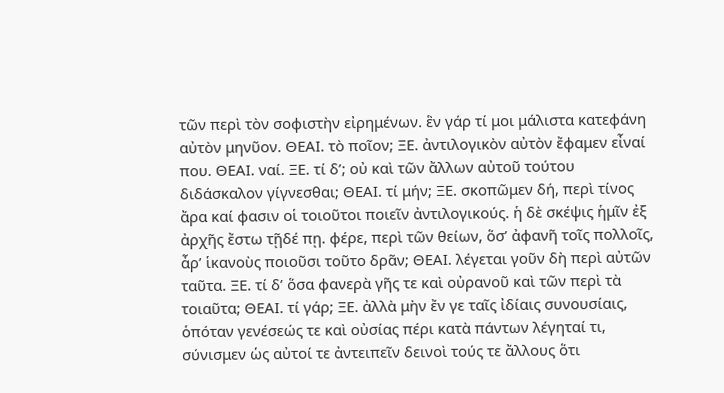τῶν περὶ τὸν σοφιστὴν εἰρημένων. ἓν γάρ τί μοι μάλιστα κατεφάνη αὐτὸν μηνῦον. ΘΕΑΙ. τὸ ποῖον; ΞΕ. ἀντιλογικὸν αὐτὸν ἔφαμεν εἶναί που. ΘΕΑΙ. ναί. ΞΕ. τί δʼ; οὐ καὶ τῶν ἄλλων αὐτοῦ τούτου διδάσκαλον γίγνεσθαι; ΘΕΑΙ. τί μήν; ΞΕ. σκοπῶμεν δή, περὶ τίνος ἄρα καί φασιν οἱ τοιοῦτοι ποιεῖν ἀντιλογικούς. ἡ δὲ σκέψις ἡμῖν ἐξ ἀρχῆς ἔστω τῇδέ πῃ. φέρε, περὶ τῶν θείων, ὅσʼ ἀφανῆ τοῖς πολλοῖς, ἆρʼ ἱκανοὺς ποιοῦσι τοῦτο δρᾶν; ΘΕΑΙ. λέγεται γοῦν δὴ περὶ αὐτῶν ταῦτα. ΞΕ. τί δʼ ὅσα φανερὰ γῆς τε καὶ οὐρανοῦ καὶ τῶν περὶ τὰ τοιαῦτα; ΘΕΑΙ. τί γάρ; ΞΕ. ἀλλὰ μὴν ἔν γε ταῖς ἰδίαις συνουσίαις, ὁπόταν γενέσεώς τε καὶ οὐσίας πέρι κατὰ πάντων λέγηταί τι, σύνισμεν ὡς αὐτοί τε ἀντειπεῖν δεινοὶ τούς τε ἄλλους ὅτι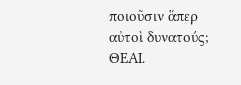ποιοῦσιν ἅπερ αὐτοὶ δυνατούς; ΘΕΑΙ.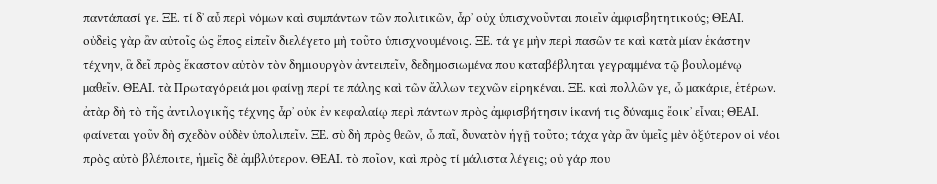παντάπασί γε. ΞΕ. τί δʼ αὖ περὶ νόμων καὶ συμπάντων τῶν πολιτικῶν, ἆρʼ οὐχ ὑπισχνοῦνται ποιεῖν ἀμφισβητητικούς; ΘΕΑΙ. οὐδεὶς γὰρ ἂν αὐτοῖς ὡς ἔπος εἰπεῖν διελέγετο μὴ τοῦτο ὑπισχνουμένοις. ΞΕ. τά γε μὴν περὶ πασῶν τε καὶ κατὰ μίαν ἑκάστην τέχνην, ἃ δεῖ πρὸς ἕκαστον αὐτὸν τὸν δημιουργὸν ἀντειπεῖν, δεδημοσιωμένα που καταβέβληται γεγραμμένα τῷ βουλομένῳ μαθεῖν. ΘΕΑΙ. τὰ Πρωταγόρειά μοι φαίνῃ περί τε πάλης καὶ τῶν ἄλλων τεχνῶν εἰρηκέναι. ΞΕ. καὶ πολλῶν γε, ὦ μακάριε, ἑτέρων. ἀτὰρ δὴ τὸ τῆς ἀντιλογικῆς τέχνης ἆρʼ οὐκ ἐν κεφαλαίῳ περὶ πάντων πρὸς ἀμφισβήτησιν ἱκανή τις δύναμις ἔοικʼ εἶναι; ΘΕΑΙ. φαίνεται γοῦν δὴ σχεδὸν οὐδὲν ὑπολιπεῖν. ΞΕ. σὺ δὴ πρὸς θεῶν, ὦ παῖ, δυνατὸν ἡγῇ τοῦτο; τάχα γὰρ ἂν ὑμεῖς μὲν ὀξύτερον οἱ νέοι πρὸς αὐτὸ βλέποιτε, ἡμεῖς δὲ ἀμβλύτερον. ΘΕΑΙ. τὸ ποῖον, καὶ πρὸς τί μάλιστα λέγεις; οὐ γάρ που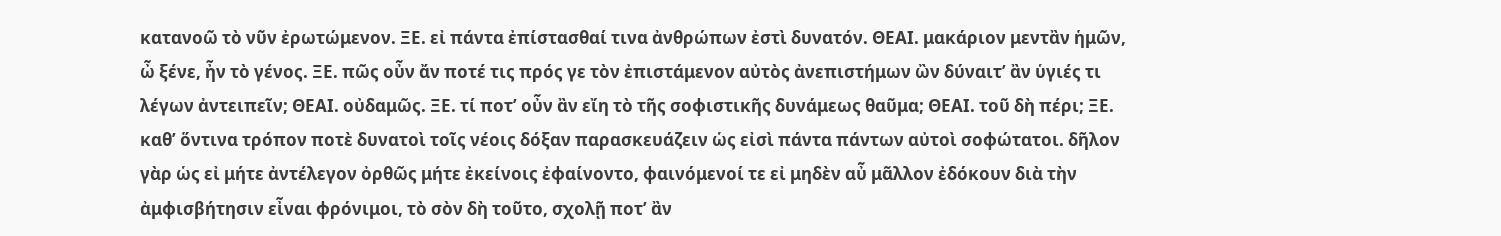κατανοῶ τὸ νῦν ἐρωτώμενον. ΞΕ. εἰ πάντα ἐπίστασθαί τινα ἀνθρώπων ἐστὶ δυνατόν. ΘΕΑΙ. μακάριον μεντἂν ἡμῶν, ὦ ξένε, ἦν τὸ γένος. ΞΕ. πῶς οὖν ἄν ποτέ τις πρός γε τὸν ἐπιστάμενον αὐτὸς ἀνεπιστήμων ὢν δύναιτʼ ἂν ὑγιές τι λέγων ἀντειπεῖν; ΘΕΑΙ. οὐδαμῶς. ΞΕ. τί ποτʼ οὖν ἂν εἴη τὸ τῆς σοφιστικῆς δυνάμεως θαῦμα; ΘΕΑΙ. τοῦ δὴ πέρι; ΞΕ. καθʼ ὅντινα τρόπον ποτὲ δυνατοὶ τοῖς νέοις δόξαν παρασκευάζειν ὡς εἰσὶ πάντα πάντων αὐτοὶ σοφώτατοι. δῆλον γὰρ ὡς εἰ μήτε ἀντέλεγον ὀρθῶς μήτε ἐκείνοις ἐφαίνοντο, φαινόμενοί τε εἰ μηδὲν αὖ μᾶλλον ἐδόκουν διὰ τὴν ἀμφισβήτησιν εἶναι φρόνιμοι, τὸ σὸν δὴ τοῦτο, σχολῇ ποτʼ ἂν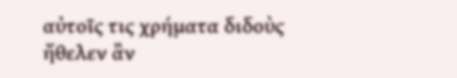αὐτοῖς τις χρήματα διδοὺς ἤθελεν ἂν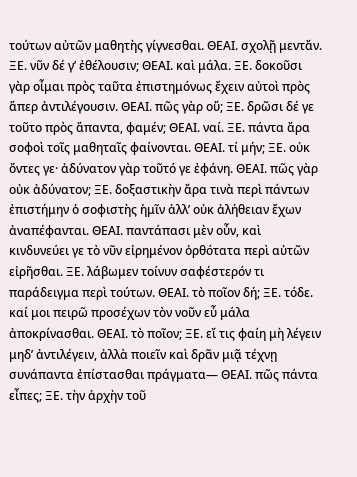τούτων αὐτῶν μαθητὴς γίγνεσθαι. ΘΕΑΙ. σχολῇ μεντἄν. ΞΕ. νῦν δέ γʼ ἐθέλουσιν; ΘΕΑΙ. καὶ μάλα. ΞΕ. δοκοῦσι γὰρ οἶμαι πρὸς ταῦτα ἐπιστημόνως ἔχειν αὐτοὶ πρὸς ἅπερ ἀντιλέγουσιν. ΘΕΑΙ. πῶς γὰρ οὔ; ΞΕ. δρῶσι δέ γε τοῦτο πρὸς ἅπαντα, φαμέν; ΘΕΑΙ. ναί. ΞΕ. πάντα ἄρα σοφοὶ τοῖς μαθηταῖς φαίνονται. ΘΕΑΙ. τί μήν; ΞΕ. οὐκ ὄντες γε· ἀδύνατον γὰρ τοῦτό γε ἐφάνη. ΘΕΑΙ. πῶς γὰρ οὐκ ἀδύνατον; ΞΕ. δοξαστικὴν ἄρα τινὰ περὶ πάντων ἐπιστήμην ὁ σοφιστὴς ἡμῖν ἀλλʼ οὐκ ἀλήθειαν ἔχων ἀναπέφανται. ΘΕΑΙ. παντάπασι μὲν οὖν, καὶ κινδυνεύει γε τὸ νῦν εἰρημένον ὀρθότατα περὶ αὐτῶν εἰρῆσθαι. ΞΕ. λάβωμεν τοίνυν σαφέστερόν τι παράδειγμα περὶ τούτων. ΘΕΑΙ. τὸ ποῖον δή; ΞΕ. τόδε. καί μοι πειρῶ προσέχων τὸν νοῦν εὖ μάλα ἀποκρίνασθαι. ΘΕΑΙ. τὸ ποῖον; ΞΕ. εἴ τις φαίη μὴ λέγειν μηδʼ ἀντιλέγειν, ἀλλὰ ποιεῖν καὶ δρᾶν μιᾷ τέχνῃ συνάπαντα ἐπίστασθαι πράγματα— ΘΕΑΙ. πῶς πάντα εἶπες; ΞΕ. τὴν ἀρχὴν τοῦ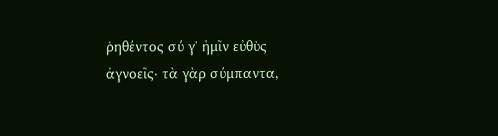ῥηθέντος σύ γʼ ἡμῖν εὐθὺς ἀγνοεῖς· τὰ γὰρ σύμπαντα,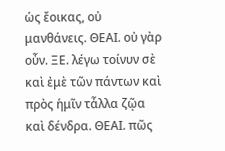ὡς ἔοικας, οὐ μανθάνεις. ΘΕΑΙ. οὐ γὰρ οὖν. ΞΕ. λέγω τοίνυν σὲ καὶ ἐμὲ τῶν πάντων καὶ πρὸς ἡμῖν τἆλλα ζῷα καὶ δένδρα. ΘΕΑΙ. πῶς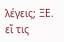λέγεις; ΞΕ. εἴ τις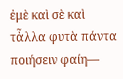ἐμὲ καὶ σὲ καὶ τἆλλα φυτὰ πάντα ποιήσειν φαίη—